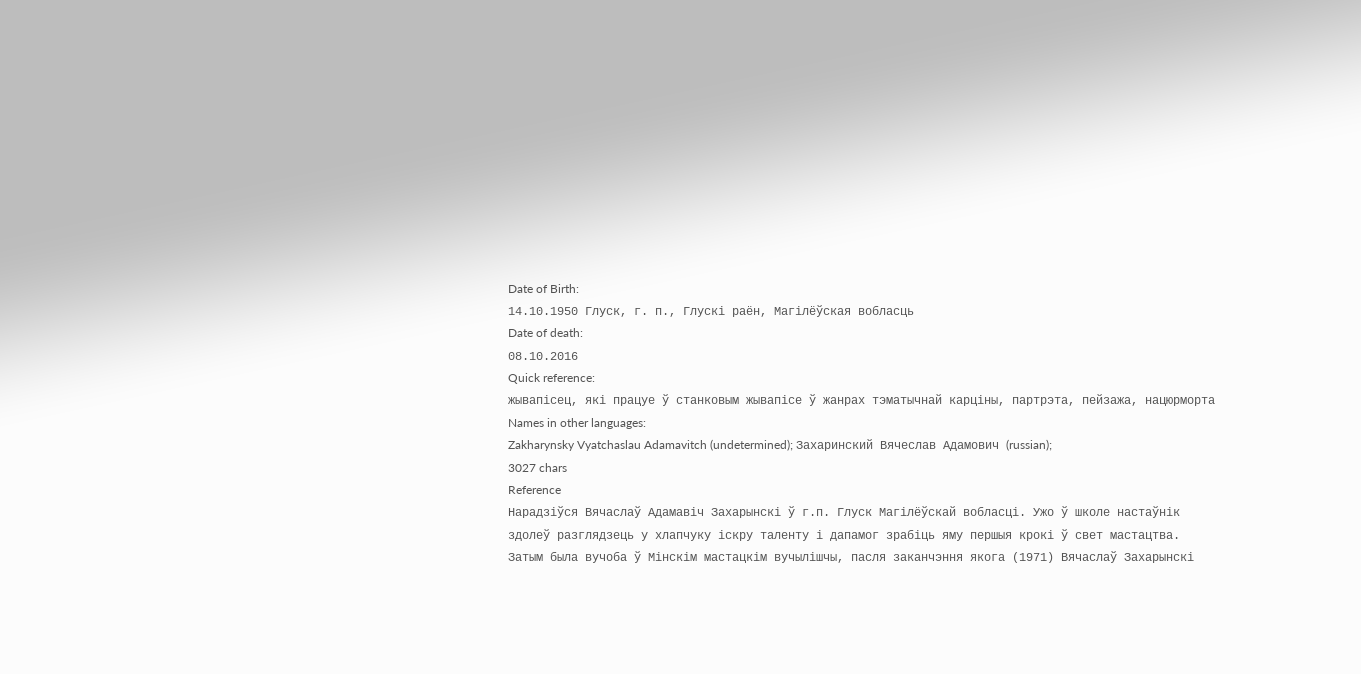Date of Birth:
14.10.1950 Глуск, г. п., Глускі раён, Магілёўская вобласць
Date of death:
08.10.2016
Quick reference:
жывапісец, які працуе ў станковым жывапісе ў жанрах тэматычнай карціны, партрэта, пейзажа, нацюрморта
Names in other languages:
Zakharynsky Vyatchaslau Adamavitch (undetermined); Захаринский Вячеслав Адамович (russian);
3027 chars
Reference
Нарадзіўся Вячаслаў Адамавіч Захарынскі ў г.п. Глуск Магілёўскай вобласці. Ужо ў школе настаўнік здолеў разглядзець у хлапчуку іскру таленту і дапамог зрабіць яму першыя крокі ў свет мастацтва. Затым была вучоба ў Мінскім мастацкім вучылішчы, пасля заканчэння якога (1971) Вячаслаў Захарынскі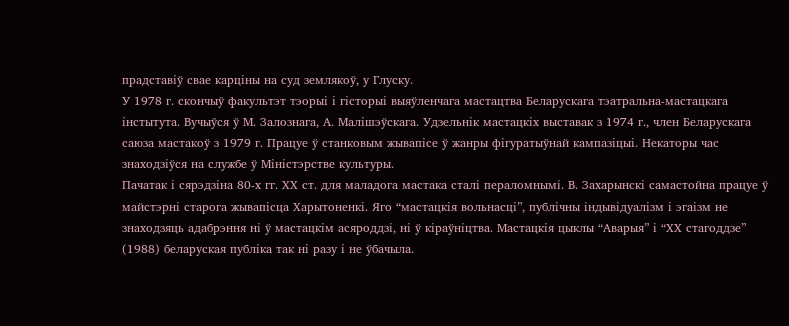прадставіў свае карціны на суд землякоў, у Глуску.
У 1978 г. скончыў факультэт тэорыі і гісторыі выяўленчага мастацтва Беларускага тэатральна-мастацкага інстытута. Вучыўся ў М. Залознага, А. Малішэўскага. Удзельнік мастацкіх выставак з 1974 г., член Беларускага саюза мастакоў з 1979 г. Працуе ў станковым жывапісе ў жанры фігуратыўнай кампазіцыі. Некаторы час знаходзіўся на службе ў Міністэрстве культуры.
Пачатак і сярэдзіна 80-х гг. ХХ ст. для маладога мастака сталі пераломнымі. В. Захарынскі самастойна працуе ў майстэрні старога жывапісца Харытоненкі. Яго “мастацкія вольнасці”, публічны індывідуалізм і эгаізм не знаходзяць адабрэння ні ў мастацкім асяроддзі, ні ў кіраўніцтва. Мастацкія цыклы “Аварыя” і “ХХ стагоддзе” (1988) беларуская публіка так ні разу і не ўбачыла.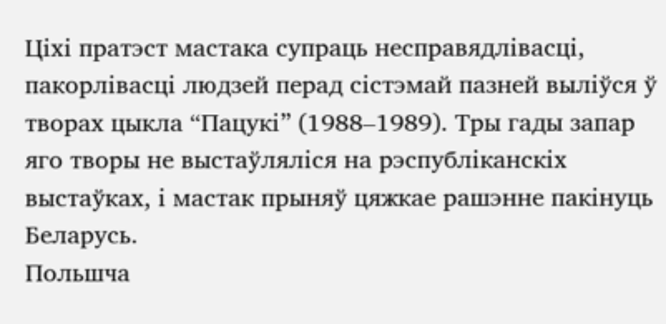Ціхі пратэст мастака супраць несправядлівасці, пакорлівасці людзей перад сістэмай пазней выліўся ў творах цыкла “Пацукі” (1988–1989). Тры гады запар яго творы не выстаўляліся на рэспубліканскіх выстаўках, і мастак прыняў цяжкае рашэнне пакінуць Беларусь.
Польшча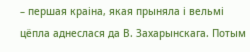– першая краіна, якая прыняла і вельмі цёпла аднеслася да В. Захарынскага. Потым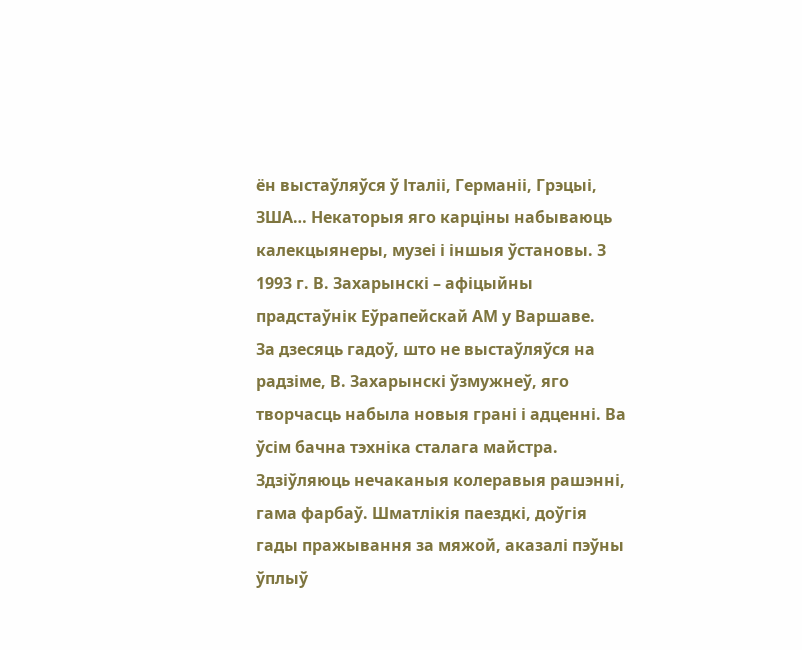ён выстаўляўся ў Італіі, Германіі, Грэцыі, ЗША… Некаторыя яго карціны набываюць калекцыянеры, музеі і іншыя ўстановы. З 1993 г. В. Захарынскі – афіцыйны прадстаўнік Еўрапейскай АМ у Варшаве.
За дзесяць гадоў, што не выстаўляўся на радзіме, В. Захарынскі ўзмужнеў, яго творчасць набыла новыя грані і адценні. Ва ўсім бачна тэхніка сталага майстра. Здзіўляюць нечаканыя колеравыя рашэнні, гама фарбаў. Шматлікія паездкі, доўгія гады пражывання за мяжой, аказалі пэўны ўплыў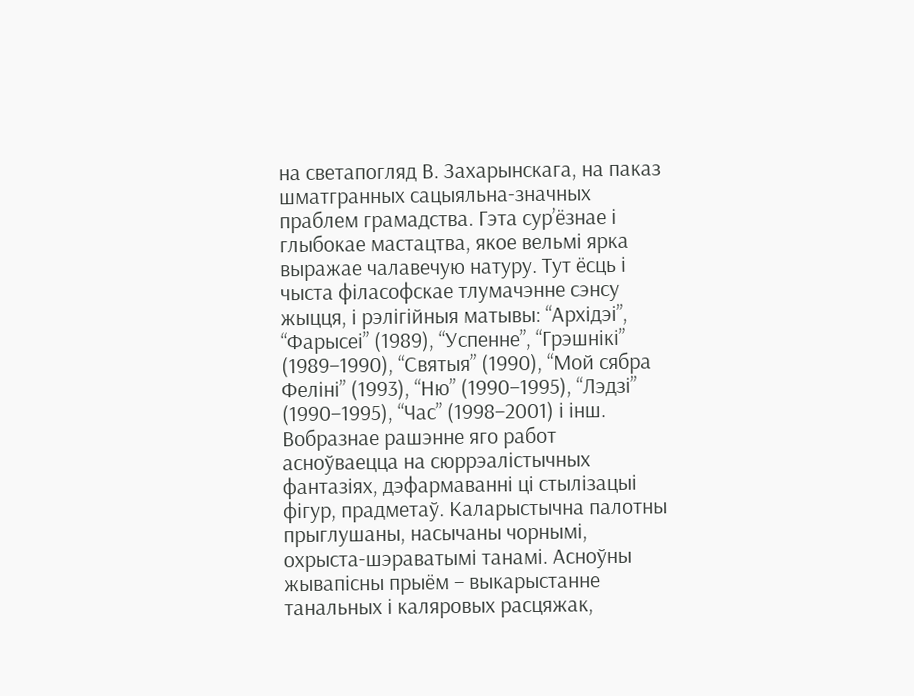на светапогляд В. Захарынскага, на паказ шматгранных сацыяльна-значных праблем грамадства. Гэта сур’ёзнае і глыбокае мастацтва, якое вельмі ярка выражае чалавечую натуру. Тут ёсць і чыста філасофскае тлумачэнне сэнсу жыцця, і рэлігійныя матывы: “Архідэі”, “Фарысеі” (1989), “Успенне”, “Грэшнікі” (1989–1990), “Святыя” (1990), “Мой сябра Феліні” (1993), “Ню” (1990–1995), “Лэдзі” (1990–1995), “Час” (1998–2001) і інш.
Вобразнае рашэнне яго работ асноўваецца на сюррэалістычных фантазіях, дэфармаванні ці стылізацыі фігур, прадметаў. Каларыстычна палотны прыглушаны, насычаны чорнымі, охрыста-шэраватымі танамі. Асноўны жывапісны прыём – выкарыстанне танальных і каляровых расцяжак,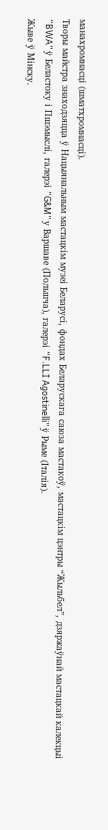манахромнасці (шматхромнасці).
Творы майстра знаходзяцца ў Нацыянальным мастацкім музеі Беларусі, фондах Беларускага саюза мастакоў, мастацкім цэнтры “Жыльбел”, дзяржаўнай мастацкай калекцыі “BWA” ў Беластоку і Пшэмыслі, галерэі “G&M” у Варшаве (Польшча), галерэі “F.LLI Agostinelli” ў Рыме (Італія).
Жыве ў Мінску.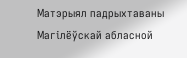Матэрыял падрыхтаваны Магілёўскай абласной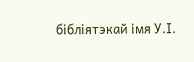бібліятэкай імя У.І.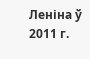Леніна ў 2011 г.